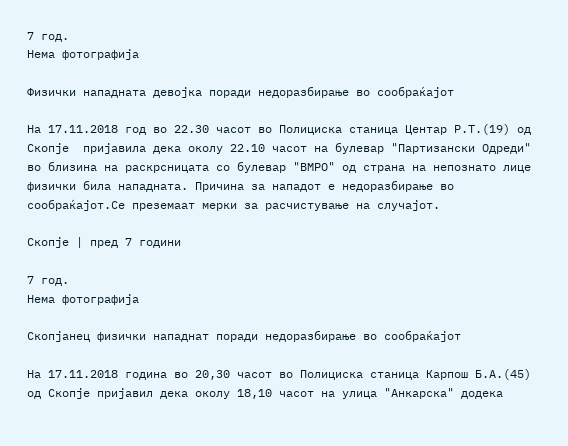7 год.
Нема фотографија

Физички нападната девојка поради недоразбирање во сообраќајот

На 17.11.2018 год во 22.30 часот во Полициска станица Центар Р.Т.(19) од Скопје  пријавила дека околу 22.10 часот на булевар "Партизански Одреди" во близина на раскрсницата со булевар "ВМРО" од страна на непознато лице физички била нападната. Причина за нападот е недоразбирање во сообраќајот.Се преземаат мерки за расчистување на случајот.

Скопје | пред 7 години

7 год.
Нема фотографија

Скопјанец физички нападнат поради недоразбирање во сообраќајот

На 17.11.2018 година во 20,30 часот во Полициска станица Карпош Б.А.(45) од Скопје пријавил дека околу 18,10 часот на улица "Анкарска" додека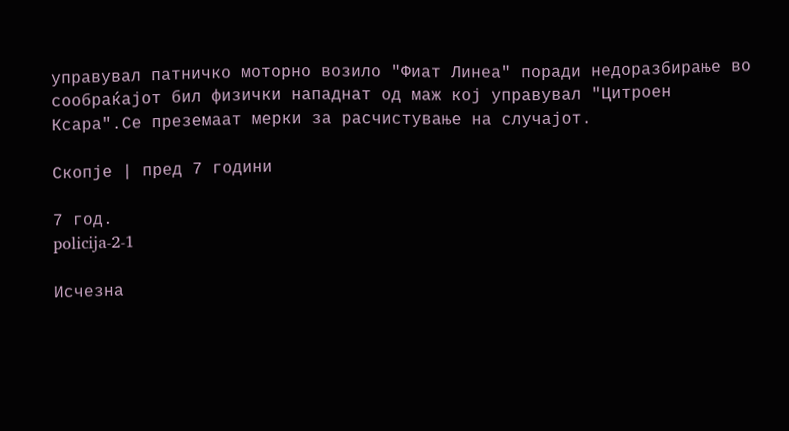управувал патничко моторно возило "Фиат Линеа" поради недоразбирање во сообраќајот бил физички нападнат од маж кој управувал "Цитроен Ксара".Се преземаат мерки за расчистување на случајот.

Скопје | пред 7 години

7 год.
policija-2-1

Исчезна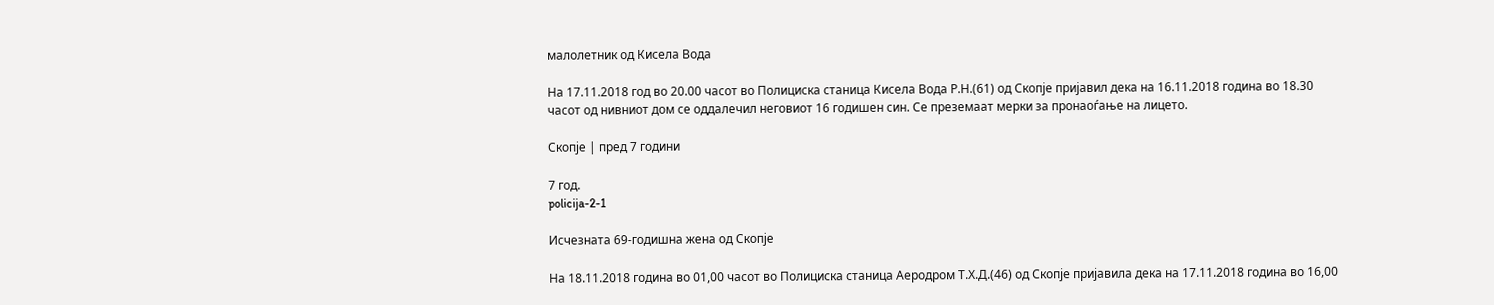малолетник од Кисела Вода

На 17.11.2018 год во 20.00 часот во Полициска станица Кисела Вода Р.Н.(61) од Скопје пријавил дека на 16.11.2018 година во 18.30 часот од нивниот дом се оддалечил неговиот 16 годишен син. Се преземаат мерки за пронаоѓање на лицето.

Скопје | пред 7 години

7 год.
policija-2-1

Исчезната 69-годишна жена од Скопје

На 18.11.2018 година во 01,00 часот во Полициска станица Аеродром Т.Х.Д.(46) од Скопје пријавила дека на 17.11.2018 година во 16,00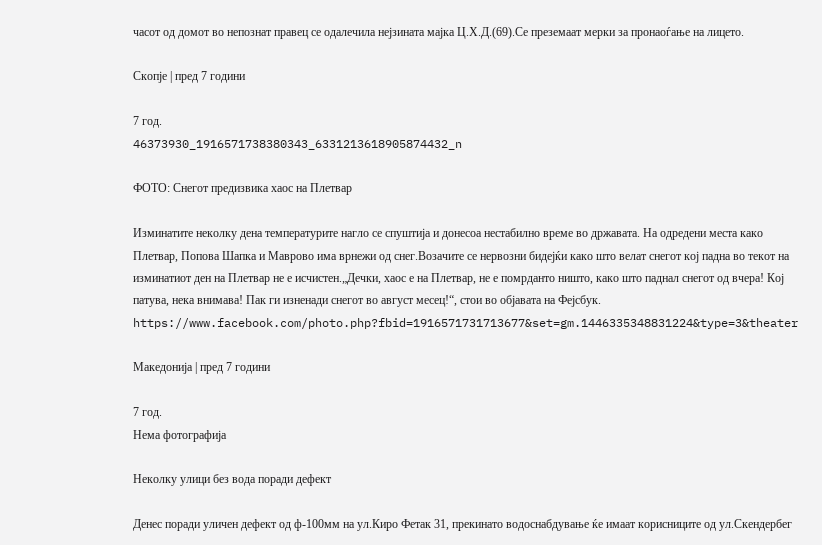часот од домот во непознат правец се одалечила нејзината мајка Ц.Х.Д.(69).Се преземаат мерки за пронаоѓање на лицето.

Скопје | пред 7 години

7 год.
46373930_1916571738380343_6331213618905874432_n

ФОТО: Снегот предизвика хаос на Плетвар

Изминатите неколку дена температурите нагло се спуштија и донесоа нестабилно време во државата. На одредени места како Плетвар, Попова Шапка и Маврово има врнежи од снег.Возачите се нервозни бидејќи како што велат снегот кој падна во текот на изминатиот ден на Плетвар не е исчистен.„Дечки, хаос е на Плетвар, не е помрданто ништо, како што паднал снегот од вчера! Кој патува, нека внимава! Пак ги изненади снегот во август месец!“, стои во објавата на Фејсбук. https://www.facebook.com/photo.php?fbid=1916571731713677&set=gm.1446335348831224&type=3&theater

Македонија | пред 7 години

7 год.
Нема фотографија

Некoлку улици без вода поради дефект

Денес поради уличен дефект од ф-100мм на ул.Киро Фетак 31, прекинато водоснабдување ќе имаат корисниците од ул.Скендербег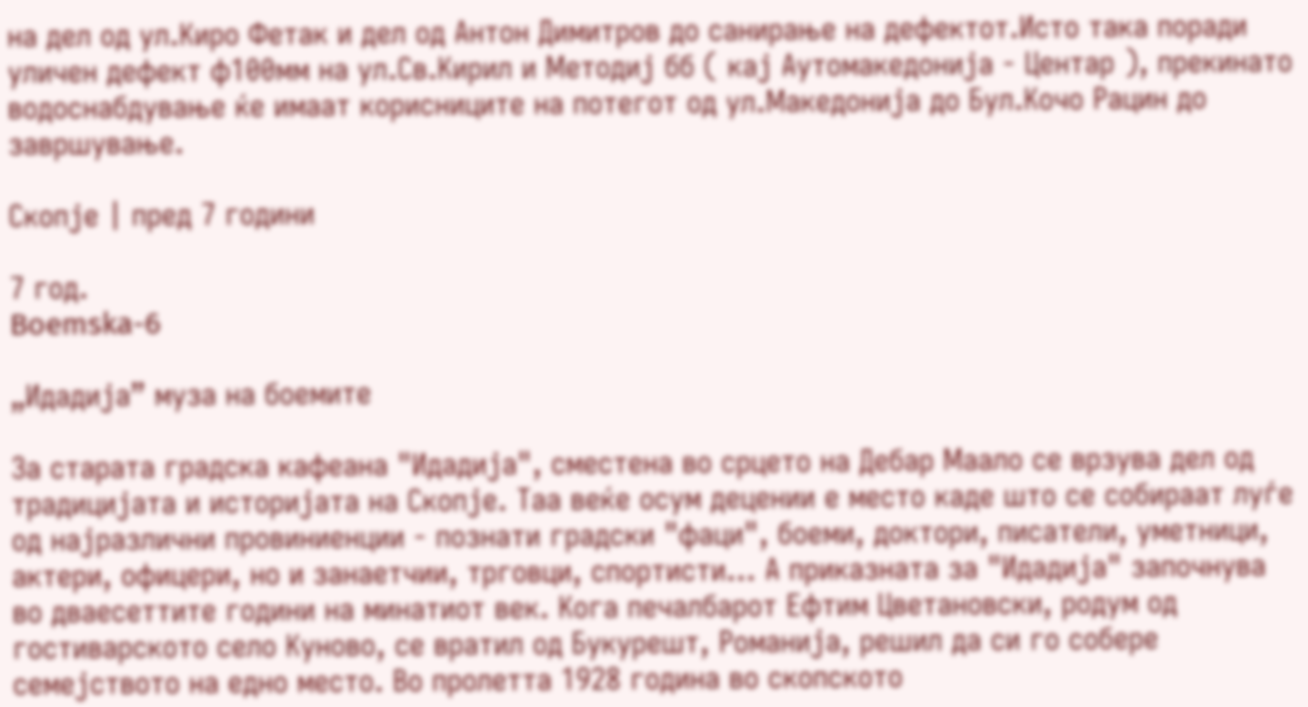на дел од ул.Киро Фетак и дел од Антон Димитров до санирање на дефектот.Исто така поради уличен дефект ф100мм на ул.Св.Кирил и Методиј бб ( кај Аутомакедонија - Центар ), прекинато водоснабдување ќе имаат корисниците на потегот од ул.Македонија до Бул.Кочо Рацин до завршување.

Скопје | пред 7 години

7 год.
Boemska-6

„Идадија” муза на боемите

За старата градска кафеана "Идадија", сместена во срцето на Дебар Маало се врзува дел од традицијата и историјата на Скопје. Таа веќе осум децении е место каде што се собираат луѓе од најразлични провиниенции - познати градски "фаци", боеми, доктори, писатели, уметници, актери, офицери, но и занаетчии, трговци, спортисти... А приказната за "Идадија" започнува во дваесеттите години на минатиот век. Кога печалбарот Ефтим Цветановски, родум од гостиварското село Куново, се вратил од Букурешт, Романија, решил да си го собере семејството на едно место. Во пролетта 1928 година во скопското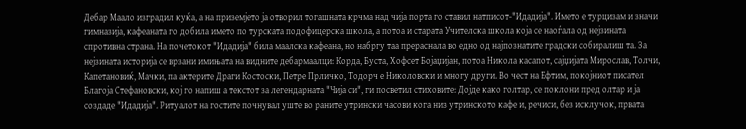Дебар Маало изградил куќа, а на приземјето ја отворил тогашната крчма над чија порта го ставил натписот-"Идадија". Името е турцизам и значи гимназија, кафеаната го добила името по турската подофицерска школа, а потоа и старата Учителска школа која се наоѓала од нејзината спротивна страна. На почетокот "Идадија" била маалска кафеана, но набргу таа прераснала во едно од најпознатите градски собиралиш та. За нејзината историја се врзани имињата на видните дебармаалци: Корда, Буста, Хофсет Бојаџијан, потоа Никола касапот, сајџијата Мирослав, Толчи, Капетановиќ, Мачки, па актерите Драги Костоски, Петре Прличко, Тодорч е Николовски и многу други. Во чест на Ефтим, покојниот писател Благоја Стефановски, кој го напиш а текстот за легендарната "Чија си", ги посветил стиховите: Дојде како голтар, се поклони пред олтар и ја создаде "Идадија". Ритуалот на гостите почнувал уште во раните утрински часови кога низ утринското кафе и, речиси, без исклучок, првата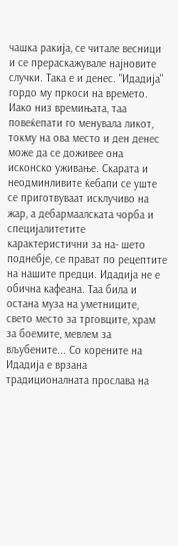чашка ракија, се читале весници и се прераскажувале најновите случки. Така е и денес. "Идадија" гордо му пркоси на времето. Иако низ времињата, таа повеќепати го менувала ликот, токму на ова место и ден денес може да се доживее она исконско уживање. Скарата и неодминливите ќебапи се уште се приготвуваат исклучиво на жар, а дебармаалската чорба и специјалитетите карактеристични за на- шето поднебје, се прават по рецептите на нашите предци. Идадија не е обична кафеана. Таа била и остана муза на уметниците, свето место за трговците, храм за боемите, мевлем за вљубените... Со корените на Идадија е врзана традиционалната прослава на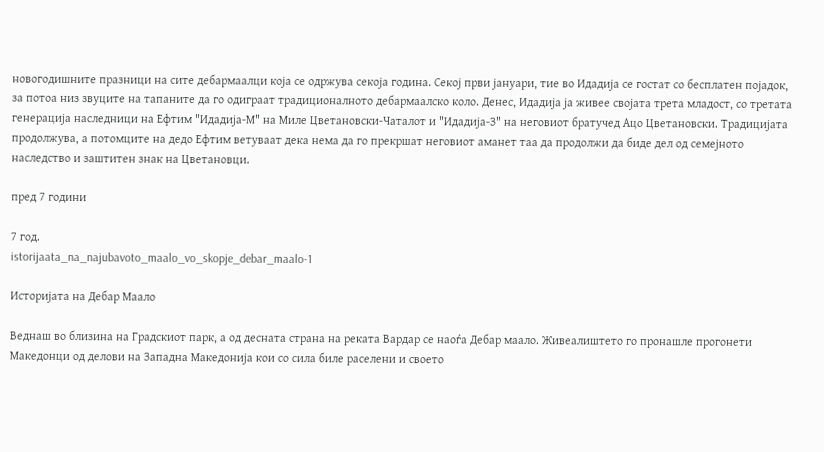новогодишните празници на сите дебармаалци која се одржува секоја година. Секој први јануари, тие во Идадија се гостат со бесплатен појадок, за потоа низ звуците на тапаните да го одиграат традиционалното дебармаалско коло. Денес, Идадија ја живее својата трета младост, со третата генерација наследници на Ефтим "Идадија-М" на Миле Цветановски-Чаталот и "Идадија-З" на неговиот братучед Ацо Цветановски. Традицијата продолжува, а потомците на дедо Ефтим ветуваат дека нема да го прекршат неговиот аманет таа да продолжи да биде дел од семејното наследство и заштитен знак на Цветановци.

пред 7 години

7 год.
istorijaata_na_najubavoto_maalo_vo_skopje_debar_maalo-1

Историјата на Дебар Маало

Веднаш во близина на Градскиот парк, а од десната страна на реката Вардар се наоѓа Дебар маало. Живеалиштето го пронашле прогонети Македонци од делови на Западна Македонија кои со сила биле раселени и своето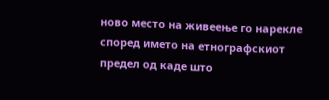ново место на живеење го нарекле според името на етнографскиот предел од каде што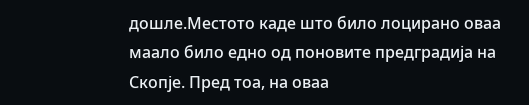дошле.Местото каде што било лоцирано оваа маало било едно од поновите предградија на Скопје. Пред тоа, на оваа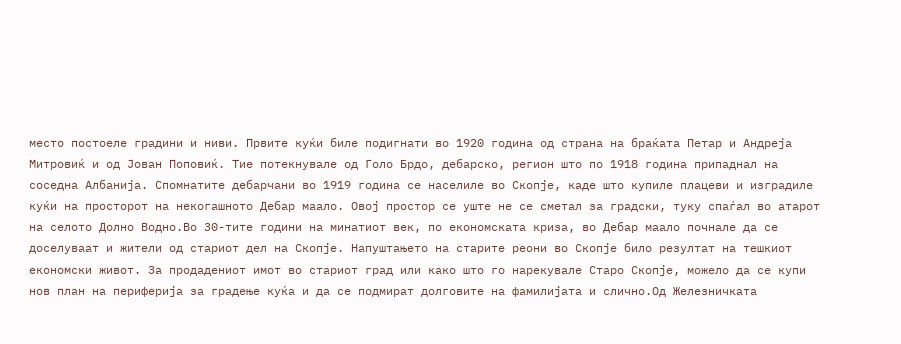место постоеле градини и ниви. Првите куќи биле подигнати во 1920 година од страна на браќата Петар и Андреја Митровиќ и од Јован Поповиќ. Тие потекнувале од Голо Брдо, дебарско, регион што по 1918 година припаднал на соседна Албанија. Спомнатите дебарчани во 1919 година се населиле во Скопје, каде што купиле плацеви и изградиле куќи на просторот на некогашното Дебар маало. Овој простор се уште не се сметал за градски, туку спаѓал во атарот на селото Долно Водно.Во 30-тите години на минатиот век, по економската криза, во Дебар маало почнале да се доселуваат и жители од стариот дел на Скопје. Напуштањето на старите реони во Скопје било резултат на тешкиот економски живот. За продадениот имот во стариот град или како што го нарекувале Старо Скопје, можело да се купи нов план на периферија за градење куќа и да се подмират долговите на фамилијата и слично.Од Железничката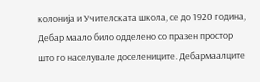колонија и Учителската школа, се до 1920 година, Дебар маало било одделено со празен простор што го населувале доселениците. Дебармаалците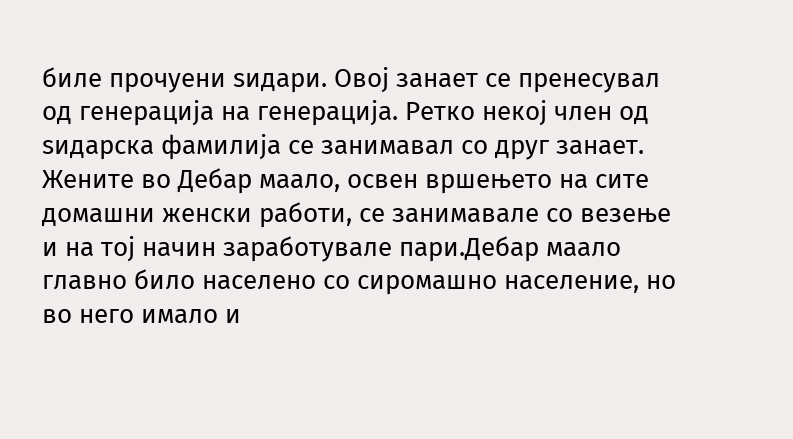биле прочуени ѕидари. Овој занает се пренесувал од генерација на генерација. Ретко некој член од ѕидарска фамилија се занимавал со друг занает. Жените во Дебар маало, освен вршењето на сите домашни женски работи, се занимавале со везење и на тој начин заработувале пари.Дебар маало главно било населено со сиромашно население, но во него имало и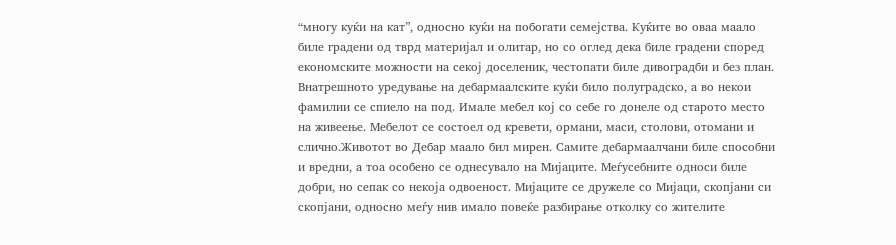“многу куќи на кат”, односно куќи на побогати семејства. Куќите во оваа маало биле градени од тврд материјал и олитар, но со оглед дека биле градени според економските можности на секој доселеник, честопати биле дивоградби и без план. Внатрешното уредување на дебармаалските куќи било полуградско, а во некои фамилии се спиело на под. Имале мебел кој со себе го донеле од старото место на живеење. Мебелот се состоел од кревети, ормани, маси, столови, отомани и слично.Животот во Дебар маало бил мирен. Самите дебармаалчани биле способни и вредни, а тоа особено се однесувало на Мијаците. Меѓусебните односи биле добри, но сепак со некоја одвоеност. Мијаците се дружеле со Мијаци, скопјани си скопјани, односно меѓу нив имало повеќе разбирање отколку со жителите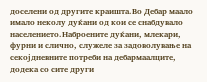доселени од другите краишта.Во Дебар маало имало неколу дуќани од кои се снабдувало населението.Наброените дуќани, млекари, фурни и слично, служеле за задоволување на секојдневните потреби на дебармаалците, додека со сите други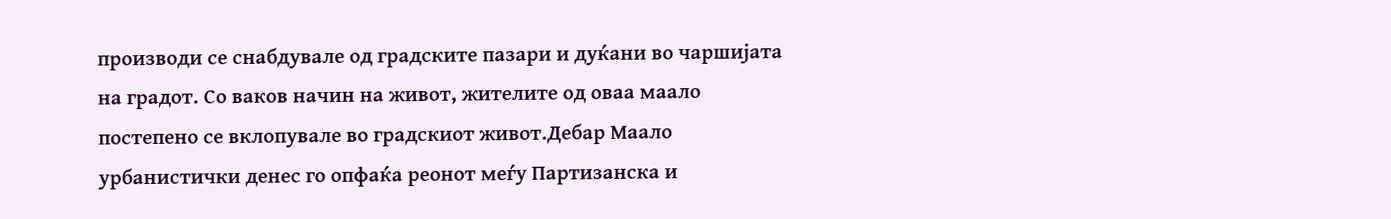производи се снабдувале од градските пазари и дуќани во чаршијата на градот. Со ваков начин на живот, жителите од оваа маало постепено се вклопувале во градскиот живот.Дебар Маало урбанистички денес го опфаќа реонот меѓу Партизанска и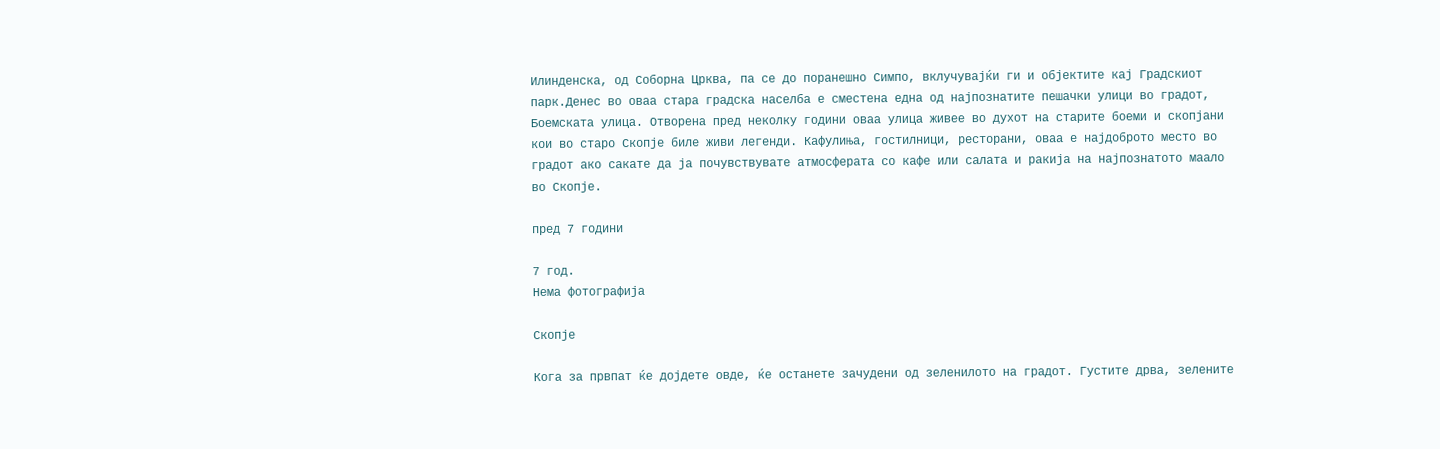Илинденска, од Соборна Црква, па се до поранешно Симпо, вклучувајќи ги и објектите кај Градскиот парк.Денес во оваа стара градска населба е сместена една од најпознатите пешачки улици во градот, Боемската улица. Отворена пред неколку години оваа улица живее во духот на старите боеми и скопјани кои во старо Скопје биле живи легенди. Кафулиња, гостилници, ресторани, оваа е најдоброто место во градот ако сакате да ја почувствувате атмосферата со кафе или салата и ракија на најпознатото маало во Скопје.

пред 7 години

7 год.
Нема фотографија

Скопје

Кога за првпат ќе дојдете овде, ќе останете зачудени од зеленилото на градот. Густите дрва, зелените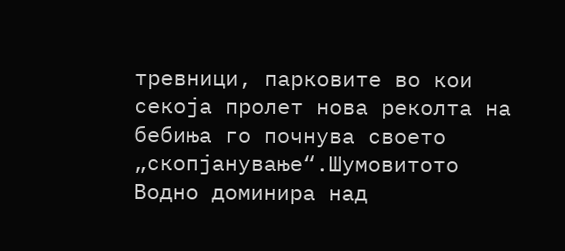тревници, парковите во кои секоја пролет нова реколта на бебиња го почнува своето „скопјанување“.Шумовитото Водно доминира над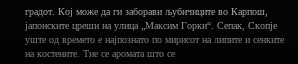градот. Кој може да ги заборави љубичиците во Карпош, јапонските цреши на улица „Максим Горки“. Сепак, Скопје уште од времето е најпознато по мирисот на липите и сенките на костените. Тие се аромата што се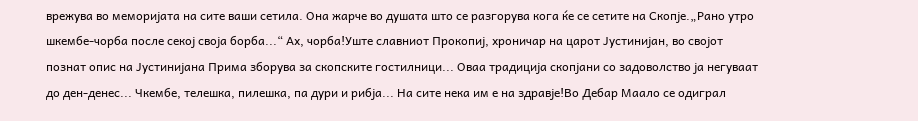врежува во меморијата на сите ваши сетила. Онa жарче во душата што се разгорува кога ќе се сетите на Скопје.„Рано утро шкембе-чорба после секој своја борба...“ Ах, чорба!Уште славниот Прокопиј, хроничар на царот Јустинијан, во својот познат опис на Јустинијана Прима зборува за скопските гостилници... Оваа традиција скопјани со задоволство ја негуваат до ден-денес... Чкембе, телешка, пилешка, па дури и рибја... На сите нека им е на здравје!Во Дебар Маало се одиграл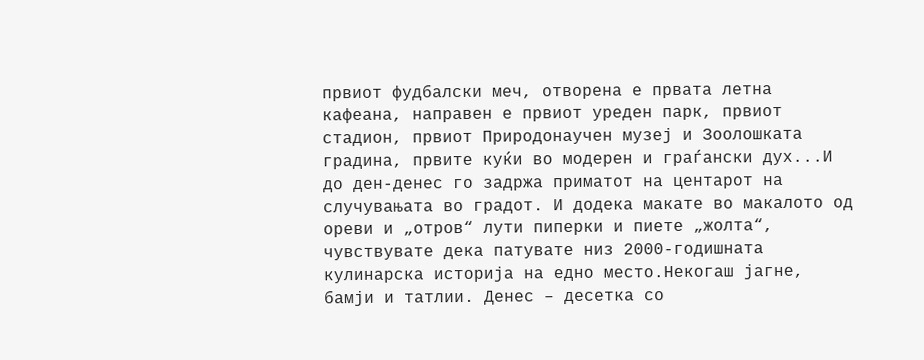првиот фудбалски меч, отворена е првата летна кафеана, направен е првиот уреден парк, првиот стадион, првиот Природонаучен музеј и Зоолошката градина, првите куќи во модерен и граѓански дух...И до ден-денес го задржа приматот на центарот на случувањата во градот. И додека макате во макалото од ореви и „отров“ лути пиперки и пиете „жолта“, чувствувате дека патувате низ 2000-годишната кулинарска историја на едно место.Некогаш јагне, бамји и татлии. Денес – десетка со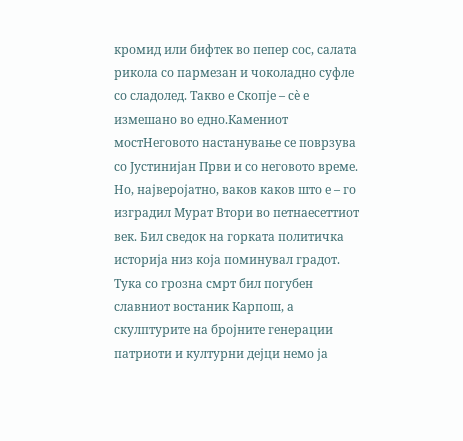кромид или бифтек во пепер сос, салата рикола со пармезан и чоколадно суфле со сладолед. Такво е Скопје – сè е измешано во едно.Камениот мостНеговото настанување се поврзува со Јустинијан Први и со неговото време. Но, најверојатно, ваков каков што е – го изградил Мурат Втори во петнаесеттиот век. Бил сведок на горката политичка историја низ која поминувал градот. Тука со грозна смрт бил погубен славниот востаник Карпош, а скулптурите на бројните генерации патриоти и културни дејци немо ја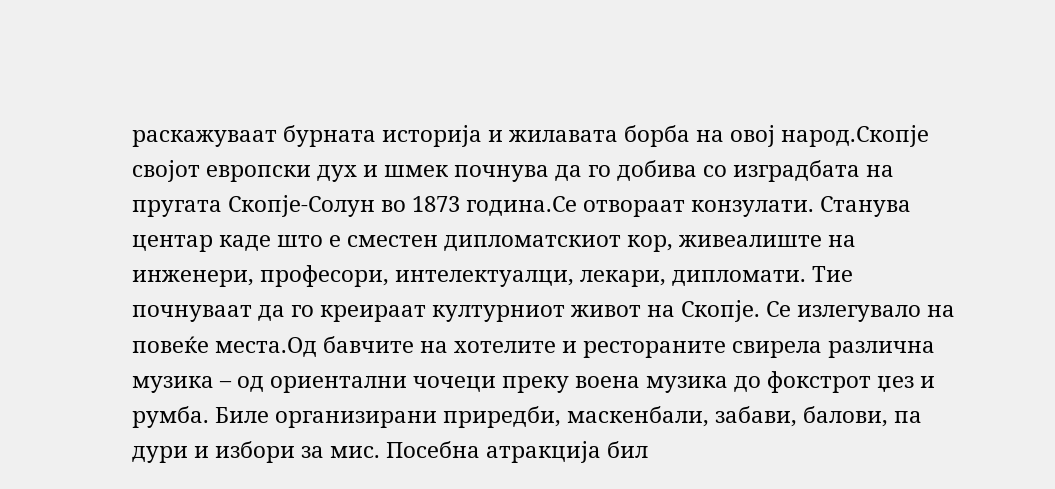раскажуваат бурната историја и жилавата борба на овој народ.Скопје својот европски дух и шмек почнува да го добива со изградбата на пругата Скопје-Солун во 1873 година.Се отвораат конзулати. Станува центар каде што е сместен дипломатскиот кор, живеалиште на инженери, професори, интелектуалци, лекари, дипломати. Тие почнуваат да го креираат културниот живот на Скопје. Се излегувало на повеќе места.Од бавчите на хотелите и рестораните свирела различна музика – од ориентални чочеци преку воена музика до фокстрот џез и румба. Биле организирани приредби, маскенбали, забави, балови, па дури и избори за мис. Посебна атракција бил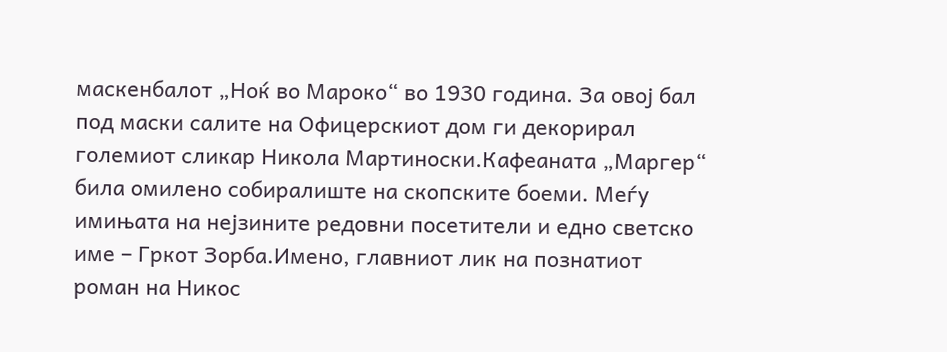маскенбалот „Ноќ во Мароко“ во 1930 година. За овој бал под маски салите на Офицерскиот дом ги декорирал големиот сликар Никола Мартиноски.Кафеаната „Маргер“ била омилено собиралиште на скопските боеми. Меѓу имињата на нејзините редовни посетители и едно светско име – Гркот Зорба.Имено, главниот лик на познатиот роман на Никос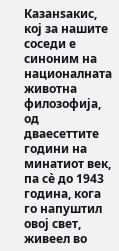Казанѕакис, кој за нашите соседи е синоним на националната животна филозофија, од дваесеттите години на минатиот век, па сè до 1943 година, кога го напуштил овој свет, живеел во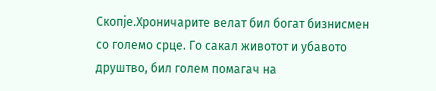Скопје.Хроничарите велат бил богат бизнисмен со големо срце. Го сакал животот и убавото друштво, бил голем помагач на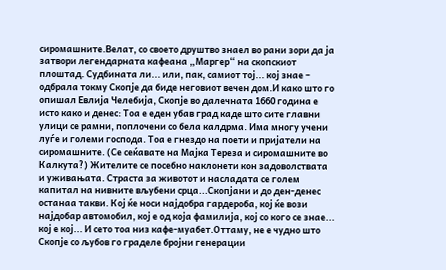сиромашните.Велат, со своето друштво знаел во рани зори да ја затвори легендарната кафеана „Маргер“ на скопскиот плоштад. Судбината ли... или, пак, самиот тој... кој знае – одбрала токму Скопје да биде неговиот вечен дом.И како што го опишал Евлија Челебија, Скопје во далечната 1660 година е исто како и денес: Тоа е еден убав град каде што сите главни улици се рамни, поплочени со бела калдрма. Има многу учени луѓе и големи господа. Тоа е гнездо на поети и пријатели на сиромашните. (Се сеќавате на Мајка Тереза и сиромашните во Калкута?) Жителите се посебно наклонети кон задоволствата и уживањата. Страста за животот и насладата се голем капитал на нивните вљубени срца...Скопјани и до ден-денес останаа такви. Кој ќе носи најдобра гардероба, кој ќе вози најдобар автомобил, кој е од која фамилија, кој со кого се знае... кој е кој... И сето тоа низ кафе-муабет.Оттаму, не е чудно што Скопје со љубов го граделе бројни генерации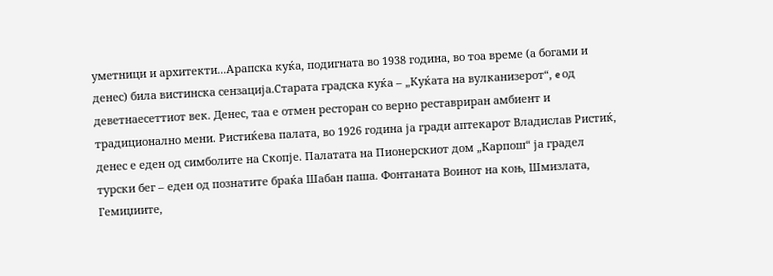уметници и архитекти...Арапска куќа, подигната во 1938 година, во тоа време (а богами и денес) била вистинска сензација.Старата градска куќа – „Куќата на вулканизерот“, e од деветнаесеттиот век. Денес, таа е отмен ресторан со верно реставриран амбиент и традиционално мени. Ристиќева палата, во 1926 година ја гради аптекарот Владислав Ристиќ, денес е еден од симболите на Скопје. Палатата на Пионерскиот дом „Карпош“ ја градел турски бег – еден од познатите браќа Шабан паша. Фонтаната Воинот на коњ, Шмизлата, Гемиџиите,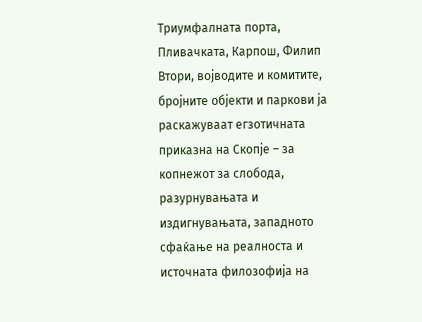Триумфалната порта, Пливачката, Карпош, Филип Втори, војводите и комитите, бројните објекти и паркови ја раскажуваат егзотичната приказна на Скопје – за копнежот за слобода, разурнувањата и издигнувањата, западното сфаќање на реалноста и источната филозофија на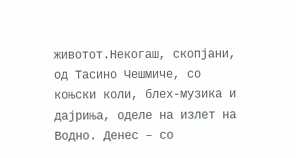животот.Некогаш, скопјани, од Тасино Чешмиче, со коњски коли, блех-музика и дајриња, оделе на излет на Водно. Денес – со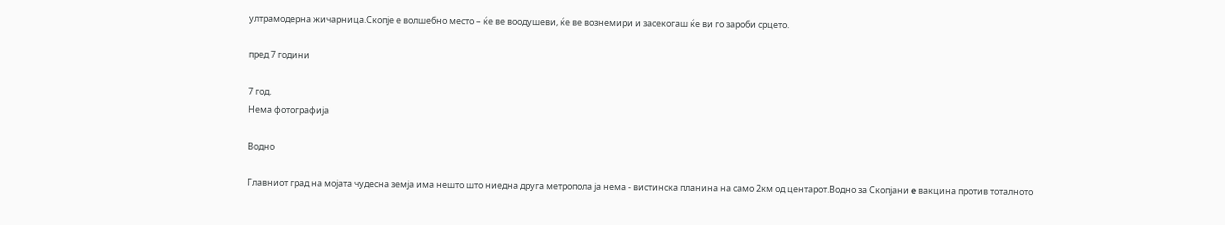ултрамодерна жичарница.Скопје е волшебно место – ќе ве воодушеви, ќе ве вознемири и засекогаш ќе ви го зароби срцето.

пред 7 години

7 год.
Нема фотографија

Водно

Главниот град на мојата чудесна земја има нешто што ниедна друга метропола ја нема - вистинска планина на само 2км од центарот.Водно за Скопјани e вакцина против тоталното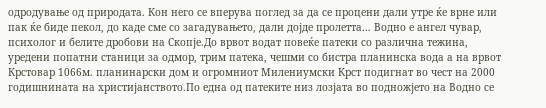одродување од природата. Кон него се вперува поглед за да се процени дали утре ќе врне или пак ќе биде пекол, до каде сме со загадувањето, дали дојде пролетта… Водно е ангел чувар, психолог и белите дробови на Скопје.До врвот водат повеќе патеки со различна тежина, уредени попатни станици за одмор, трим патека, чешми со бистра планинска вода а на врвот Крстовар 1066м. планинарски дом и огромниот Милениумски Крст подигнат во чест на 2000 годишнината на христијанството.По една од патеките низ лозјата во подножјето на Водно се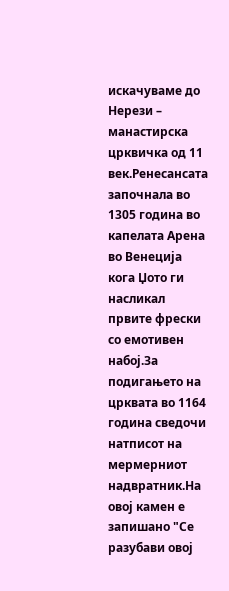искачуваме до Нерези – манастирска црквичка од 11 век.Ренесансата започнала во 1305 година во капелата Арена во Венеција кога Џото ги насликал првите фрески со емотивен набој.За подигањето на црквата во 1164 година сведочи натписот на мермерниот надвратник.На овој камен е запишано "Се разубави овој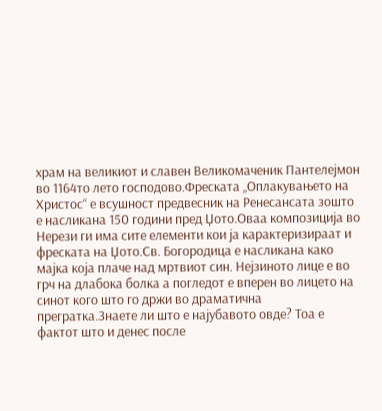храм на великиот и славен Великомаченик Пантелејмон во 1164то лето господово.Фреската „Оплакувањето на Христос“ е всушност предвесник на Ренесансата зошто е насликана 150 години пред Џото.Оваа композиција во Нерези ги има сите елементи кои ја карактеризираат и фреската на Џото.Св. Богородица е насликана како мајка која плаче над мртвиот син. Нејзиното лице е во грч на длабока болка а погледот е вперен во лицето на синот кого што го држи во драматична прегратка.Знаете ли што е најубавото овде? Тоа е фактот што и денес после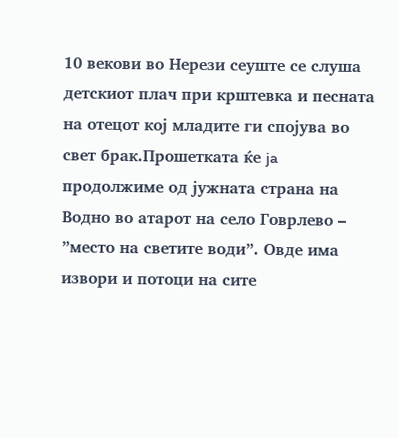10 векови во Нерези сеуште се слуша детскиот плач при крштевка и песната на отецот кој младите ги спојува во свет брак.Прошетката ќе ja продолжиме oд јужната страна на Водно во атарот на село Говрлево – ”место на светите води”. Овде има извори и потоци на сите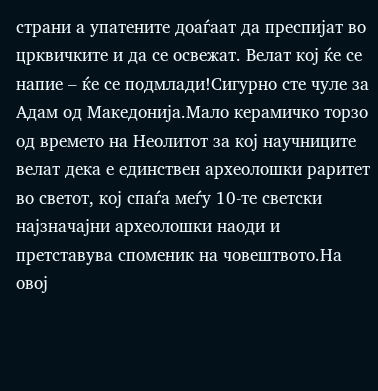страни а упатените доаѓаат да преспијат во црквичките и да се освежат. Велат кој ќе се напие – ќе се подмлади!Сигурно сте чуле за Адам од Македонија.Мало керамичко торзо од времето на Неолитот за кој научниците велат дека е единствен археолошки раритет во светот, кој спаѓа меѓу 10-те светски најзначајни археолошки наоди и претставува споменик на човештвото.На овој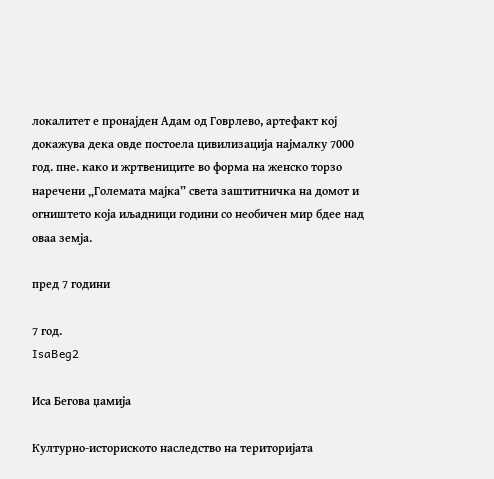локалитет е пронајден Адам од Говрлево, артефакт кој докажува дека овде постоела цивилизација најмалку 7000 год. пне. како и жртвениците во форма на женско торзо наречени „Големата мајка” света заштитничка на домот и огништето која иљадници години со необичен мир бдее над оваа земја.

пред 7 години

7 год.
IsaBeg2

Иса Бегова џамија

Културно-историското наследство на територијата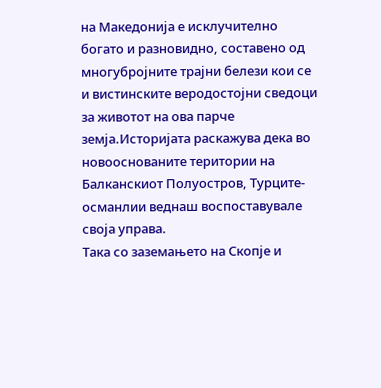на Македонија е исклучително богато и разновидно, составено од многубројните трајни белези кои се и вистинските веродостојни сведоци за животот на ова парче земја.Историјата раскажува дека во новооснованите територии на Балканскиот Полуостров, Турците-османлии веднаш воспоставувале своја управа.
Така со заземањето на Скопје и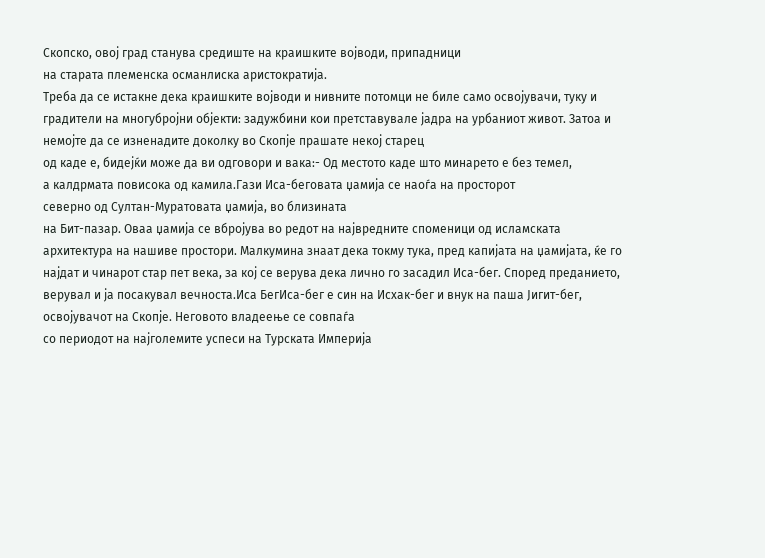Скопско, овој град станува средиште на краишките војводи, припадници
на старата племенска османлиска аристократија.
Треба да се истакне дека краишките војводи и нивните потомци не биле само освојувачи, туку и градители на многубројни објекти: задужбини кои претставувале јадра на урбаниот живот. Затоа и немојте да се изненадите доколку во Скопје прашате некој старец
од каде е, бидејќи може да ви одговори и вака:- Од местото каде што минарето е без темел,
а калдрмата повисока од камила.Гази Иса-беговата џамија се наоѓа на просторот
северно од Султан-Муратовата џамија, во близината
на Бит-пазар. Оваа џамија се вбројува во редот на највредните споменици од исламската архитектура на нашиве простори. Малкумина знаат дека токму тука, пред капијата на џамијата, ќе го најдат и чинарот стар пет века, за кој се верува дека лично го засадил Иса-бег. Според преданието, верувал и ја посакувал вечноста.Иса БегИса-бег е син на Исхак-бег и внук на паша Јигит-бег, освојувачот на Скопје. Неговото владеење се совпаѓа
со периодот на најголемите успеси на Турската Империја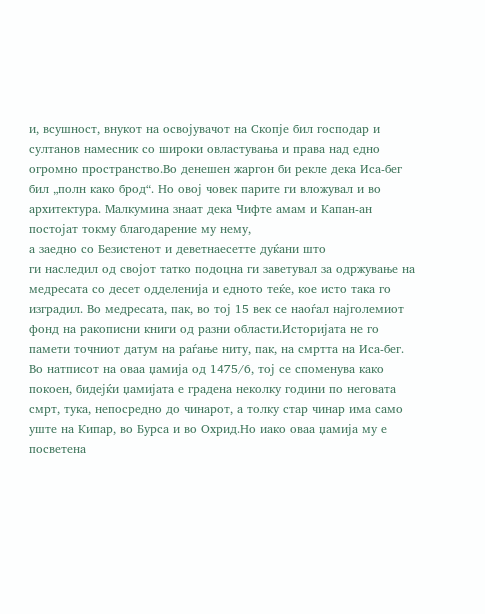и, всушност, внукот на освојувачот на Скопје бил господар и султанов намесник со широки овластувања и права над едно огромно пространство.Во денешен жаргон би рекле дека Иса-бег бил „полн како брод“. Но овој човек парите ги вложувал и во архитектура. Малкумина знаат дека Чифте амам и Капан-ан постојат токму благодарение му нему,
а заедно со Безистенот и деветнаесетте дуќани што
ги наследил од својот татко подоцна ги заветувал за одржување на медресата со десет одделенија и едното теќе, кое исто така го изградил. Во медресата, пак, во тој 15 век се наоѓал најголемиот фонд на ракописни книги од разни области.Историјата не го памети точниот датум на раѓање ниту, пак, на смртта на Иса-бег. Во натписот на оваа џамија од 1475/6, тој се споменува како покоен, бидејќи џамијата е градена неколку години по неговата смрт, тука, непосредно до чинарот, а толку стар чинар има само уште на Кипар, во Бурса и во Охрид.Но иако оваа џамија му е посветена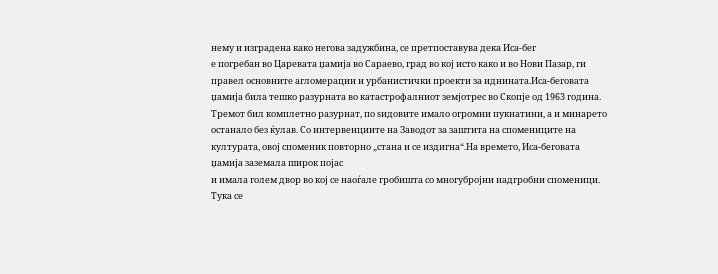нему и изградена како негова задужбина, се претпоставува дека Иса-бег
е погребан во Царевата џамија во Сараево, град во кој исто како и во Нови Пазар, ги правел основните агломерации и урбанистички проекти за иднината.Иса-беговата џамија била тешко разурната во катастрофалниот земјотрес во Скопје од 1963 година. Тремот бил комплетно разурнат, по ѕидовите имало огромни пукнатини, а и минарето останало без ќулав. Со интервенциите на Заводот за заштита на спомениците на културата, овој споменик повторно „стана и се издигна“.На времето, Иса-беговата џамија заземала широк појас
и имала голем двор во кој се наоѓале гробишта со многубројни надгробни споменици.
Тука се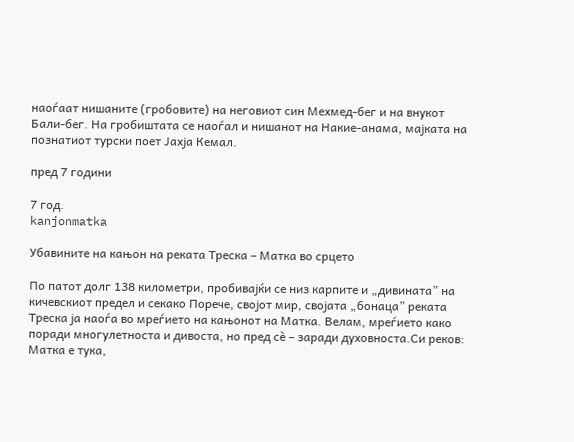наоѓаат нишаните (гробовите) на неговиот син Мехмед-бег и на внукот Бали-бег. На гробиштата се наоѓал и нишанот на Накие-анама, мајката на познатиот турски поет Јахја Кемал.

пред 7 години

7 год.
kanjonmatka

Убавините на кањон на реката Треска – Матка во срцето

По патот долг 138 километри, пробивајќи се низ карпите и „дивината” на кичевскиот предел и секако Порече, својот мир, својата „бонаца” реката Треска ја наоѓа во мреѓието на кањонот на Матка. Велам, мреѓието како поради многулетноста и дивоста, но пред сè – заради духовноста.Си реков: Матка е тука,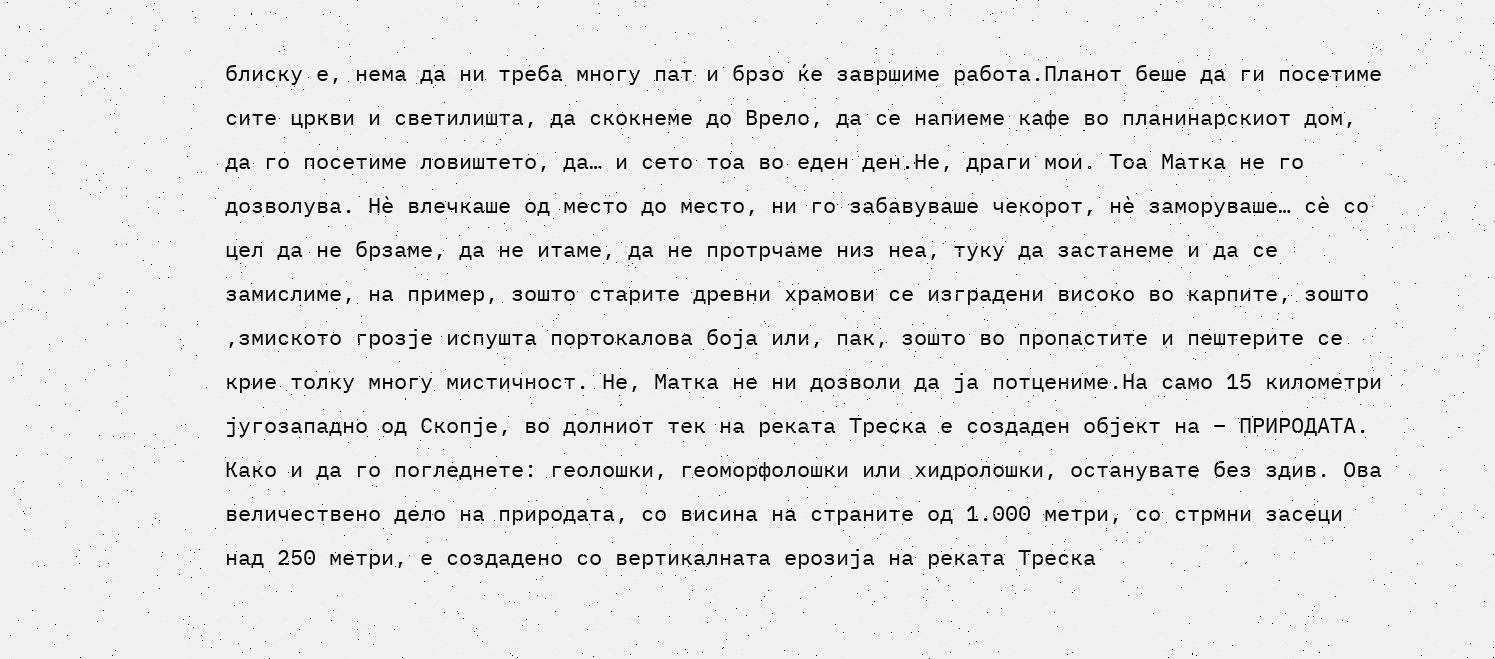блиску е, нема да ни треба многу пат и брзо ќе завршиме работа.Планот беше да ги посетиме сите цркви и светилишта, да скокнеме до Врело, да се напиеме кафе во планинарскиот дом, да го посетиме ловиштето, да… и сето тоа во еден ден.Не, драги мои. Тоа Матка не го дозволува. Нè влечкаше од место до место, ни го забавуваше чекорот, нè заморуваше… сè со цел да не брзаме, да не итаме, да не протрчаме низ неа, туку да застанеме и да се замислиме, на пример, зошто старите древни храмови се изградени високо во карпите, зошто ,змиското грозје испушта портокалова боја или, пак, зошто во пропастите и пештерите се крие толку многу мистичност. Не, Матка не ни дозволи да ја потцениме.На само 15 километри југозападно од Скопје, во долниот тек на реката Треска е создаден објект на – ПРИРОДАТА. Како и да го погледнете: геолошки, геоморфолошки или хидролошки, останувате без здив. Ова величествено дело на природата, со висина на страните од 1.000 метри, со стрмни засеци над 250 метри, е создадено со вертикалната ерозија на реката Треска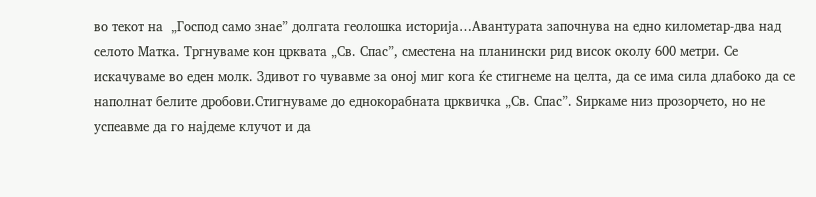во текот на  „Господ само знае” долгата геолошка историја…Авантурата започнува на едно километар-два над селото Матка. Тргнуваме кон црквата „Св. Спас”, сместена на планински рид висок околу 600 метри. Се искачуваме во еден молк. Здивот го чувавме за оној миг кога ќе стигнеме на целта, да се има сила длабоко да се наполнат белите дробови.Стигнуваме до еднокорабната црквичка „Св. Спас”. Ѕиркаме низ прозорчето, но не успеавме да го најдеме клучот и да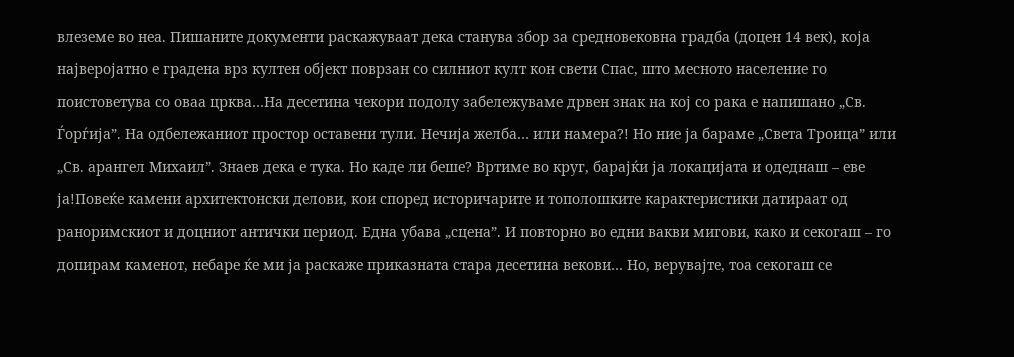влеземе во неа. Пишаните документи раскажуваат дека станува збор за средновековна градба (доцен 14 век), која најверојатно е градена врз култен објект поврзан со силниот култ кон свети Спас, што месното население го поистоветува со оваа црква…На десетина чекори подолу забележуваме дрвен знак на кој со рака е напишано „Св. Ѓорѓија”. На одбележаниот простор оставени тули. Нечија желба… или намера?! Но ние ја бараме „Света Троица” или „Св. арангел Михаил”. Знаев дека е тука. Но каде ли беше? Вртиме во круг, барајќи ја локацијата и одеднаш – еве ја!Повеќе камени архитектонски делови, кои според историчарите и тополошките карактеристики датираат од раноримскиот и доцниот антички период. Една убава „сцена”. И повторно во едни вакви мигови, како и секогаш – го допирам каменот, небаре ќе ми ја раскаже приказната стара десетина векови… Но, верувајте, тоа секогаш се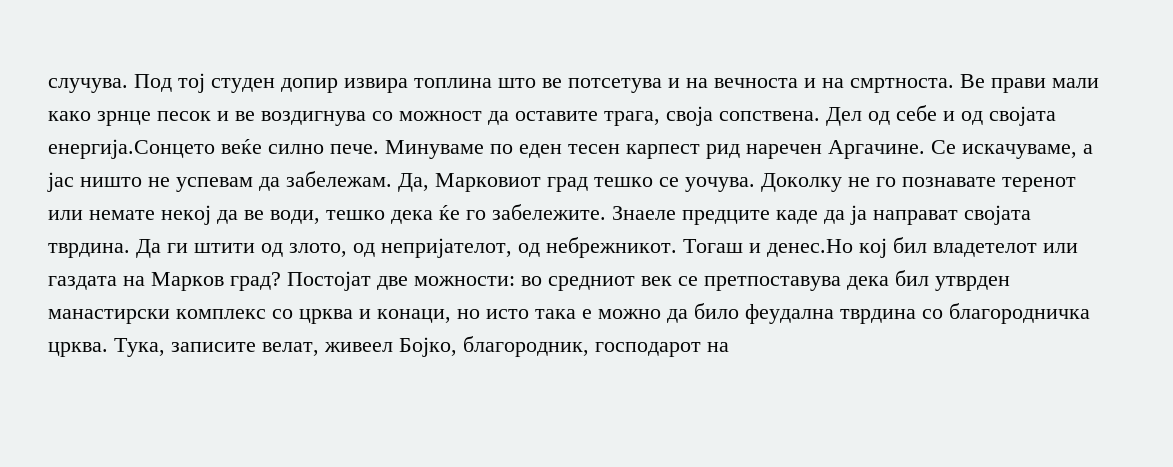случува. Под тој студен допир извира топлина што ве потсетува и на вечноста и на смртноста. Ве прави мали како зрнце песок и ве воздигнува со можност да оставите трага, своја сопствена. Дел од себе и од својата енергија.Сонцето веќе силно пече. Минуваме по еден тесен карпест рид наречен Аргачине. Се искачуваме, а јас ништо не успевам да забележам. Да, Марковиот град тешко се уочува. Доколку не го познавате теренот или немате некој да ве води, тешко дека ќе го забележите. Знаеле предците каде да ја направат својата тврдина. Да ги штити од злото, од непријателот, од небрежникот. Тогаш и денес.Но кој бил владетелот или газдата на Марков град? Постојат две можности: во средниот век се претпоставува дека бил утврден манастирски комплекс со црква и конаци, но исто така е можно да било феудална тврдина со благородничка црква. Тука, записите велат, живеел Бојко, благородник, господарот на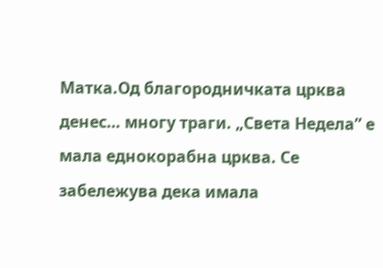Матка.Од благородничката црква денес… многу траги. „Света Недела” е мала еднокорабна црква. Се забележува дека имала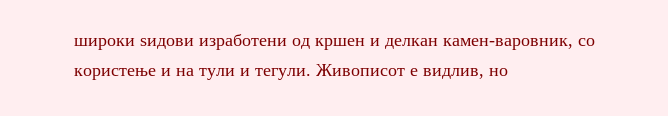широки ѕидови изработени од кршен и делкан камен-варовник, со користење и на тули и тегули. Живописот е видлив, но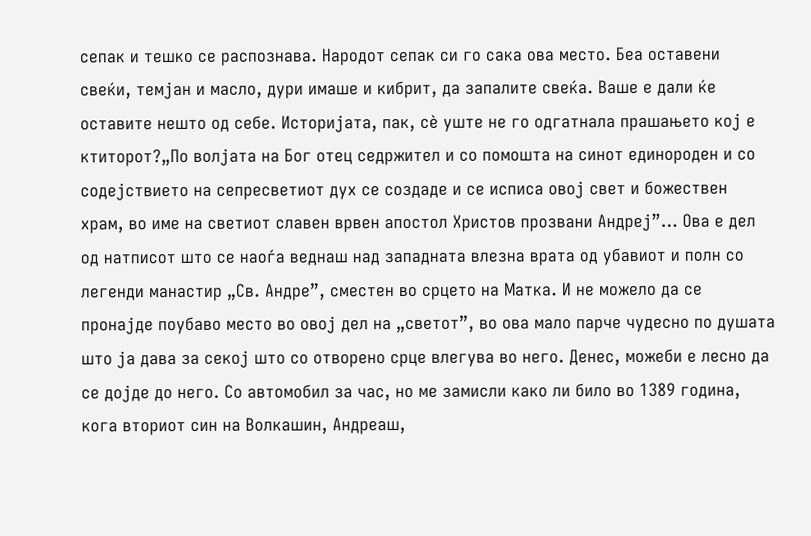сепак и тешко се распознава. Народот сепак си го сака ова место. Беа оставени свеќи, темјан и масло, дури имаше и кибрит, да запалите свеќа. Ваше е дали ќе оставите нешто од себе. Историјата, пак, сè уште не го одгатнала прашањето кој е ктиторот?„По волјата на Бог отец седржител и со помошта на синот единороден и со содејствието на сепресветиот дух се создаде и се исписа овој свет и божествен храм, во име на светиот славен врвен апостол Христов прозвани Андреј”… Ова е дел од натписот што се наоѓа веднаш над западната влезна врата од убавиот и полн со легенди манастир „Св. Андре”, сместен во срцето на Матка. И не можело да се пронајде поубаво место во овој дел на „светот”, во ова мало парче чудесно по душата што ја дава за секој што со отворено срце влегува во него. Денес, можеби е лесно да се дојде до него. Со автомобил за час, но ме замисли како ли било во 1389 година, кога вториот син на Волкашин, Андреаш,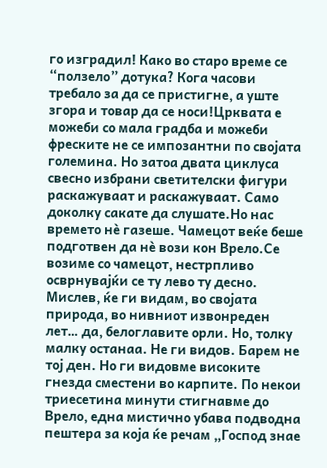го изградил! Како во старо време се “ползело” дотука? Кога часови требало за да се пристигне, а уште згора и товар да се носи!Црквата е можеби со мала градба и можеби фреските не се импозантни по својата големина. Но затоа двата циклуса свесно избрани светителски фигури раскажуваат и раскажуваат. Само доколку сакате да слушате.Но нас времето нè газеше. Чамецот веќе беше подготвен да нè вози кон Врело.Се возиме со чамецот, нестрпливо осврнувајќи се ту лево ту десно. Мислев, ќе ги видам, во својата природа, во нивниот извонреден лет… да, белоглавите орли. Но, толку малку останаа. Не ги видов. Барем не тој ден. Но ги видовме високите гнезда сместени во карпите. По некои триесетина минути стигнавме до Врело, една мистично убава подводна пештера за која ќе речам „Господ знае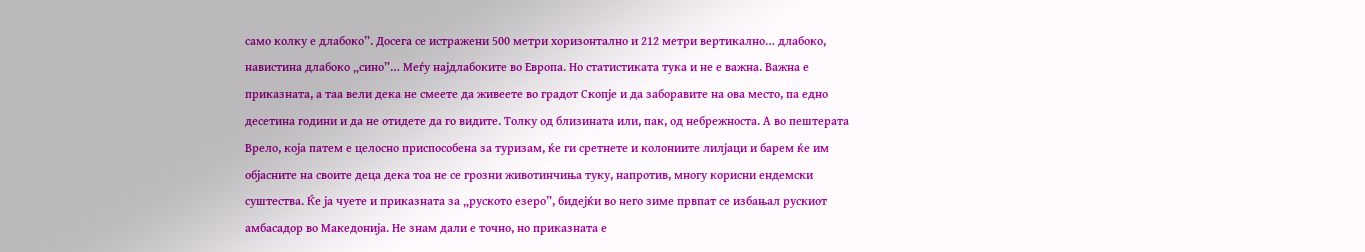само колку е длабоко”. Досега се истражени 500 метри хоризонтално и 212 метри вертикално… длабоко, навистина длабоко „сино”… Меѓу најдлабоките во Европа. Но статистиката тука и не е важна. Важна е приказната, а таа вели дека не смеете да живеете во градот Скопје и да заборавите на ова место, па едно десетина години и да не отидете да го видите. Толку од близината или, пак, од небрежноста. А во пештерата Врело, која патем е целосно приспособена за туризам, ќе ги сретнете и колониите лилјаци и барем ќе им објасните на своите деца дека тоа не се грозни животинчиња туку, напротив, многу корисни ендемски суштества. Ќе ја чуете и приказната за „руското езеро”, бидејќи во него зиме првпат се избањал рускиот амбасадор во Македонија. Не знам дали е точно, но приказната е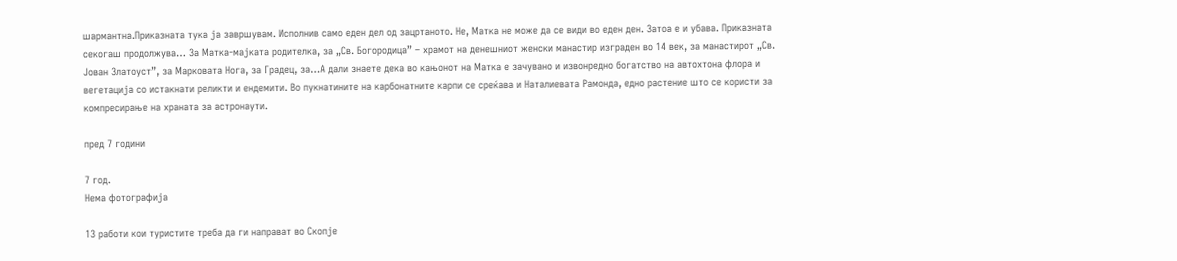шармантна.Приказната тука ја завршувам. Исполнив само еден дел од зацртаното. Не, Матка не може да се види во еден ден. Затоа е и убава. Приказната секогаш продолжува… За Матка-мајката родителка, за „Св. Богородица” – храмот на денешниот женски манастир изграден во 14 век, за манастирот „Св. Јован Златоуст”, за Марковата Нога, за Градец, за…А дали знаете дека во кањонот на Матка е зачувано и извонредно богатство на автохтона флора и вегетација со истакнати реликти и ендемити. Во пукнатините на карбонатните карпи се среќава и Наталиевата Рамонда, едно растение што се користи за компресирање на храната за астронаути.

пред 7 години

7 год.
Нема фотографија

13 работи кои туристите треба да ги направат во Скопје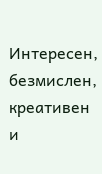Интересен, безмислен, креативен и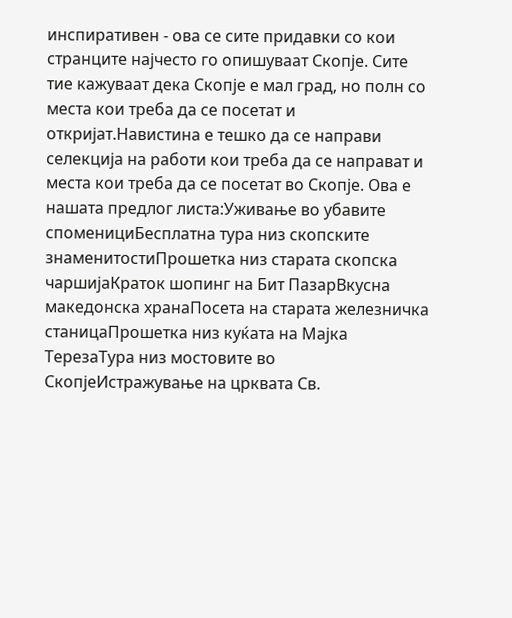инспиративен - ова се сите придавки со кои странците најчесто го опишуваат Скопје. Сите тие кажуваат дека Скопје е мал град, но полн со места кои треба да се посетат и откријат.Навистина е тешко да се направи селекција на работи кои треба да се направат и места кои треба да се посетат во Скопје. Ова е нашата предлог листа:Уживање во убавите споменициБесплатна тура низ скопските знаменитостиПрошетка низ старата скопска чаршијаКраток шопинг на Бит ПазарВкусна македонска хранаПосета на старата железничка станицаПрошетка низ куќата на Мајка ТерезаТура низ мостовите во СкопјеИстражување на црквата Св.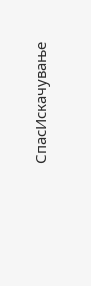СпасИскачување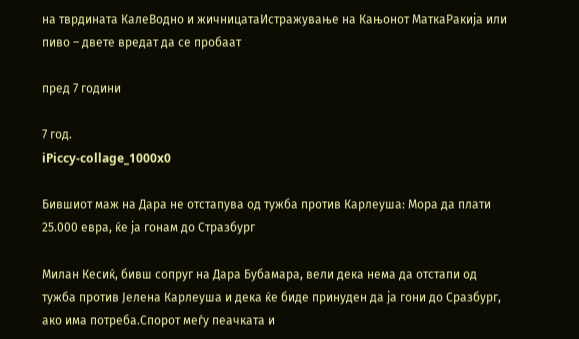на тврдината КалеВодно и жичницатаИстражување на Кањонот МаткаРакија или пиво – двете вредат да се пробаат

пред 7 години

7 год.
iPiccy-collage_1000x0

Бившиот маж на Дара не отстапува од тужба против Карлеуша: Мора да плати 25.000 евра, ќе ја гонам до Стразбург

Милан Кесиќ, бивш сопруг на Дара Бубамара, вели дека нема да отстапи од тужба против Јелена Карлеуша и дека ќе биде принуден да ја гони до Сразбург, ако има потреба.Спорот меѓу пеачката и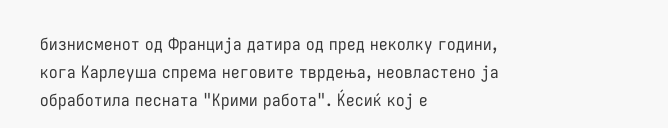бизнисменот од Франција датира од пред неколку години, кога Карлеуша спрема неговите тврдења, неовластено ја обработила песната "Крими работа". Ќесиќ кој е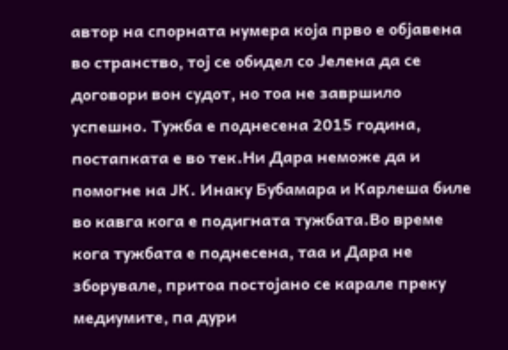автор на спорната нумера која прво е објавена во странство, тој се обидел со Јелена да се договори вон судот, но тоа не завршило успешно. Тужба е поднесена 2015 година, постапката е во тек.Ни Дара неможе да и помогне на ЈК. Инаку Бубамара и Карлеша биле во кавга кога е подигната тужбата.Во време кога тужбата е поднесена, таа и Дара не зборувале, притоа постојано се карале преку медиумите, па дури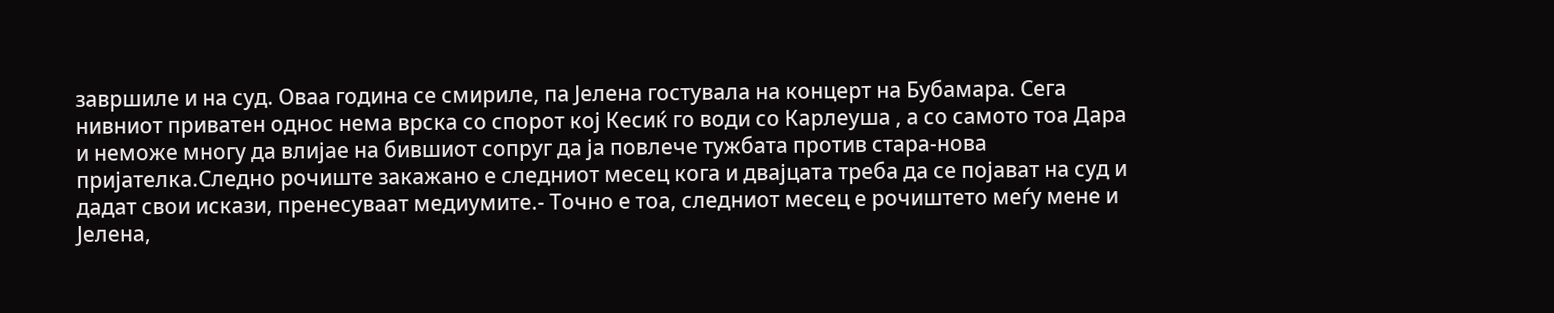завршиле и на суд. Оваа година се смириле, па Јелена гостувала на концерт на Бубамара. Сега нивниот приватен однос нема врска со спорот кој Кесиќ го води со Карлеуша , а со самото тоа Дара и неможе многу да влијае на бившиот сопруг да ја повлече тужбата против стара-нова пријателка.Следно рочиште закажано е следниот месец кога и двајцата треба да се појават на суд и дадат свои искази, пренесуваат медиумите.- Точно е тоа, следниот месец е рочиштето меѓу мене и Јелена,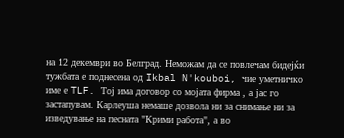на 12 декември во Белград. Неможам да се повлечам бидејќи тужбата е поднесена од Ikbal N'kouboi, чие уметничко име е TLF. Тој има договор со мојата фирма , а јас го застапувам. Карлеуша немаше дозвола ни за снимање ни за изведување на песната "Крими работа", а во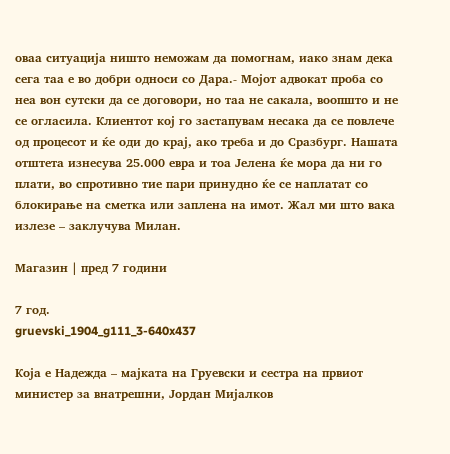оваа ситуација ништо неможам да помогнам, иако знам дека сега таа е во добри односи со Дара.- Мојот адвокат проба со неа вон сутски да се договори, но таа не сакала, воопшто и не се огласила. Клиентот кој го застапувам несака да се повлече од процесот и ќе оди до крај, ако треба и до Сразбург. Нашата отштета изнесува 25.000 евра и тоа Јелена ќе мора да ни го плати, во спротивно тие пари принудно ќе се наплатат со блокирање на сметка или заплена на имот. Жал ми што вака излезе – заклучува Милан.

Магазин | пред 7 години

7 год.
gruevski_1904_g111_3-640x437

Која е Надежда – мајката на Груевски и сестра на првиот министер за внатрешни, Јордан Мијалков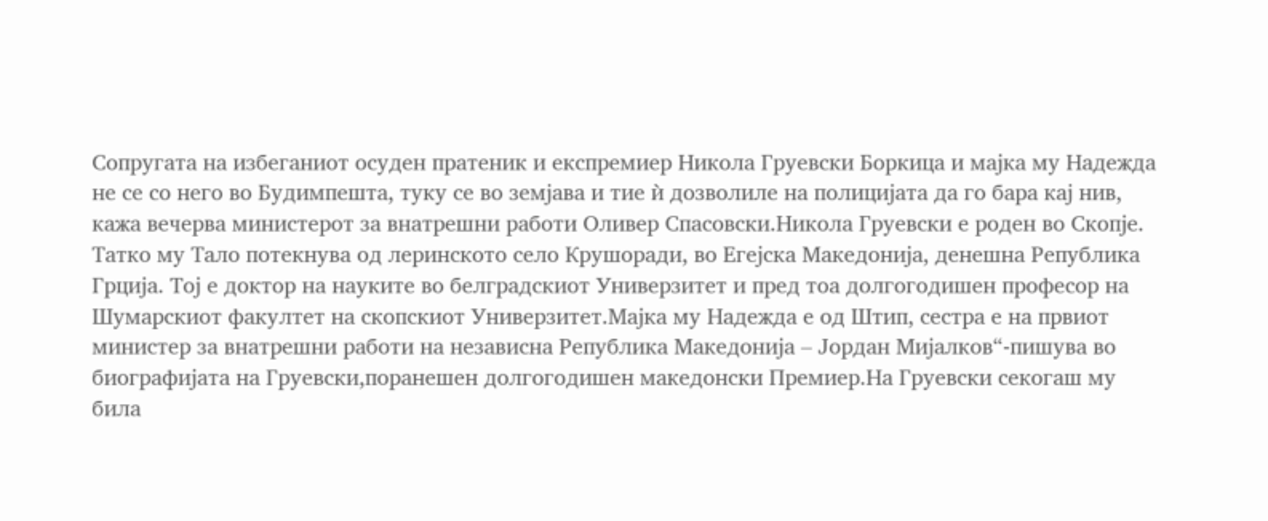Сопругата на избеганиот осуден пратеник и експремиер Никола Груевски Боркица и мајка му Надежда не се со него во Будимпешта, туку се во земјава и тие ѝ дозволиле на полицијата да го бара кај нив, кажа вечерва министерот за внатрешни работи Оливер Спасовски.Никола Груевски е роден во Скопје. Татко му Тало потекнува од леринското село Крушоради, во Егејска Македонија, денешна Република Грција. Тој е доктор на науките во белградскиот Универзитет и пред тоа долгогодишен професор на Шумарскиот факултет на скопскиот Универзитет.Мајка му Надежда е од Штип, сестра е на првиот министер за внатрешни работи на независна Република Македонија – Јордан Мијалков“-пишува во биографијата на Груевски,поранешен долгогодишен македонски Премиер.На Груевски секогаш му била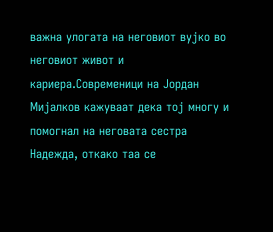важна улогата на неговиот вујко во неговиот живот и кариера.Современици на Јордан Мијалков кажуваат дека тој многу и помогнал на неговата сестра Надежда, откако таа се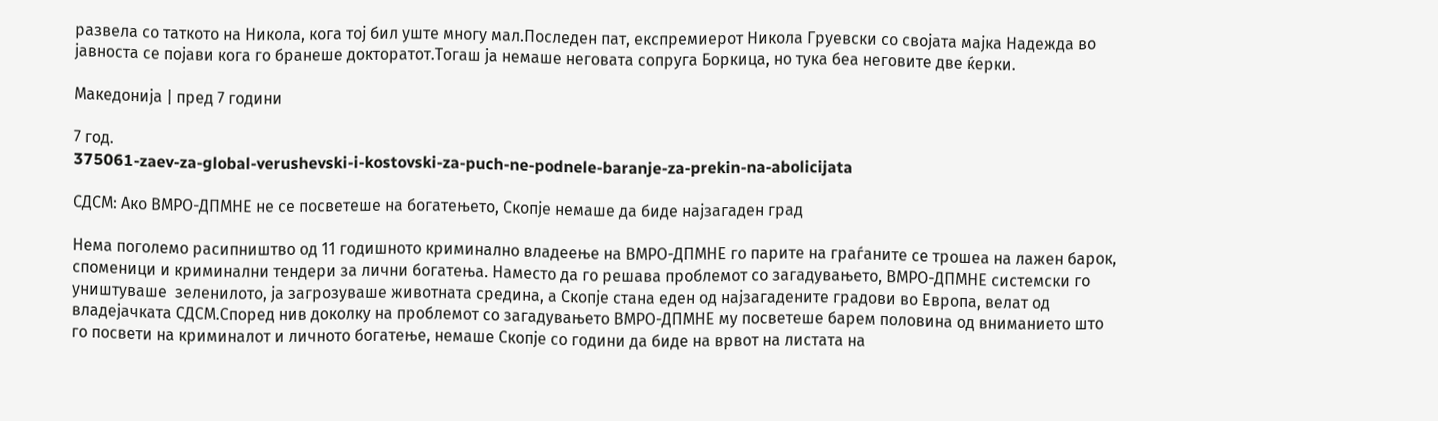развела со таткото на Никола, кога тој бил уште многу мал.Последен пат, експремиерот Никола Груевски со својата мајка Надежда во јавноста се појави кога го бранеше докторатот.Тогаш ја немаше неговата сопруга Боркица, но тука беа неговите две ќерки.

Македонија | пред 7 години

7 год.
375061-zaev-za-global-verushevski-i-kostovski-za-puch-ne-podnele-baranje-za-prekin-na-abolicijata

СДСМ: Ако ВМРО-ДПМНЕ не се посветеше на богатењето, Скопје немаше да биде најзагаден град

Нема поголемо расипништво од 11 годишното криминално владеење на ВМРО-ДПМНЕ го парите на граѓаните се трошеа на лажен барок, споменици и криминални тендери за лични богатења. Наместо да го решава проблемот со загадувањето, ВМРО-ДПМНЕ системски го уништуваше  зеленилото, ја загрозуваше животната средина, а Скопје стана еден од најзагадените градови во Европа, велат од владејачката СДСМ.Според нив доколку на проблемот со загадувањето ВМРО-ДПМНЕ му посветеше барем половина од вниманието што го посвети на криминалот и личното богатење, немаше Скопје со години да биде на врвот на листата на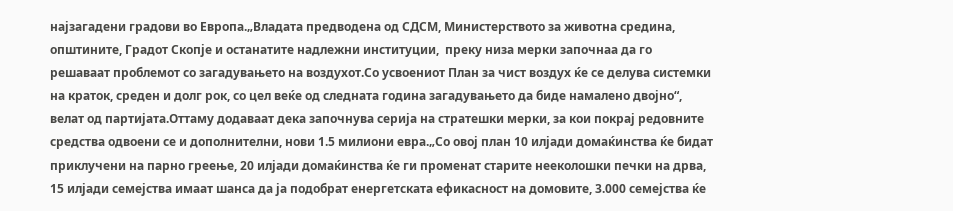најзагадени градови во Европа.„Владата предводена од СДСМ, Министерството за животна средина, општините, Градот Скопје и останатите надлежни институции,  преку низа мерки започнаа да го решаваат проблемот со загадувањето на воздухот.Со усвоениот План за чист воздух ќе се делува системки на краток, среден и долг рок, со цел веќе од следната година загадувањето да биде намалено двојно“, велат од партијата.Оттаму додаваат дека започнува серија на стратешки мерки, за кои покрај редовните средства одвоени се и дополнителни, нови 1.5 милиони евра.„Со овој план 10 илјади домаќинства ќе бидат приклучени на парно греење, 20 илјади домаќинства ќе ги променат старите нееколошки печки на дрва, 15 илјади семејства имаат шанса да ја подобрат енергетската ефикасност на домовите, 3.000 семејства ќе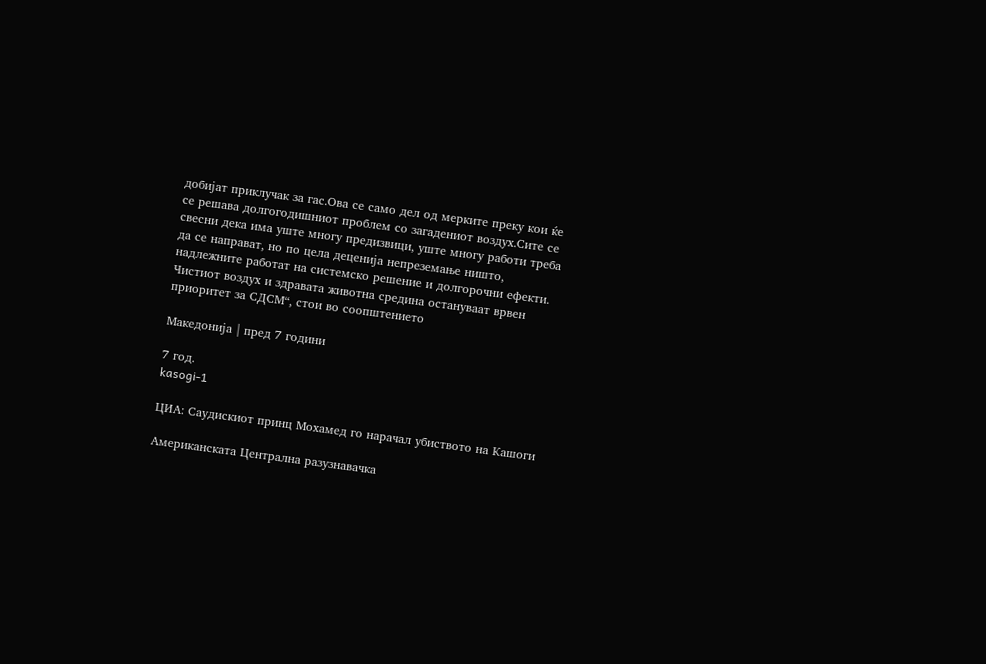добијат приклучак за гас.Ова се само дел од мерките преку кои ќе се решава долгогодишниот проблем со загадениот воздух.Сите се свесни дека има уште многу предизвици, уште многу работи треба да се направат, но по цела деценија непреземање ништо, надлежните работат на системско решение и долгорочни ефекти. Чистиот воздух и здравата животна средина остануваат врвен приоритет за СДСМ“, стои во соопштението

Македонија | пред 7 години

7 год.
kasogi-1

ЦИА: Саудискиот принц Мохамед го нарачал убиството на Кашоги

Американската Централна разузнавачка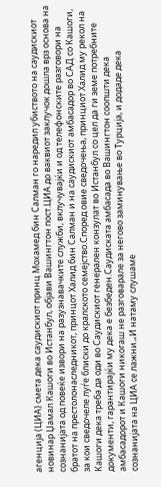агенција (ЦИА) смета дека саудискиот принц Мохамед бин Салман го наредил убиството на саудискиот новинар Џамал Кашоги во Истанбул, објави Вашингтон пост.ЦИА до ваквиот заклучок дошла врз основа на сознанијата од повеќе извори на разузнавачките служби, вклучувајќи и од телефонските разговори на братот на престолонаследникот, принцот Халид бин Салман и на саудискиот амбасадор во САД со Кашоги, за кои сведочеле луѓе блиски до кралското семејство.Според овие сведочења, принциот Халид му рекол на Кашоги дека треба да оди во Саудискиот генерален конзулат во Истанбул со цел да ги земе потребните документи, гарантирајќи му дека е безбеден.Саудиската амбасада во Вашингтон соопшти дека амбасадорот и Кашоги никогаш не разговарале за негово заминување во Турција, и додаде дека сознанијата на ЦИА се лажни.„И натаму слушаме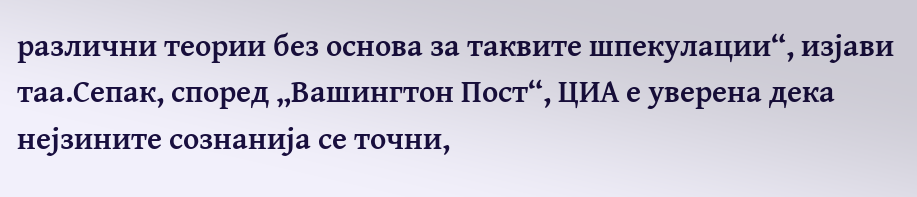различни теории без основа за таквите шпекулации“, изјави таа.Сепак, според „Вашингтон Пост“, ЦИА е уверена дека нејзините сознанија се точни,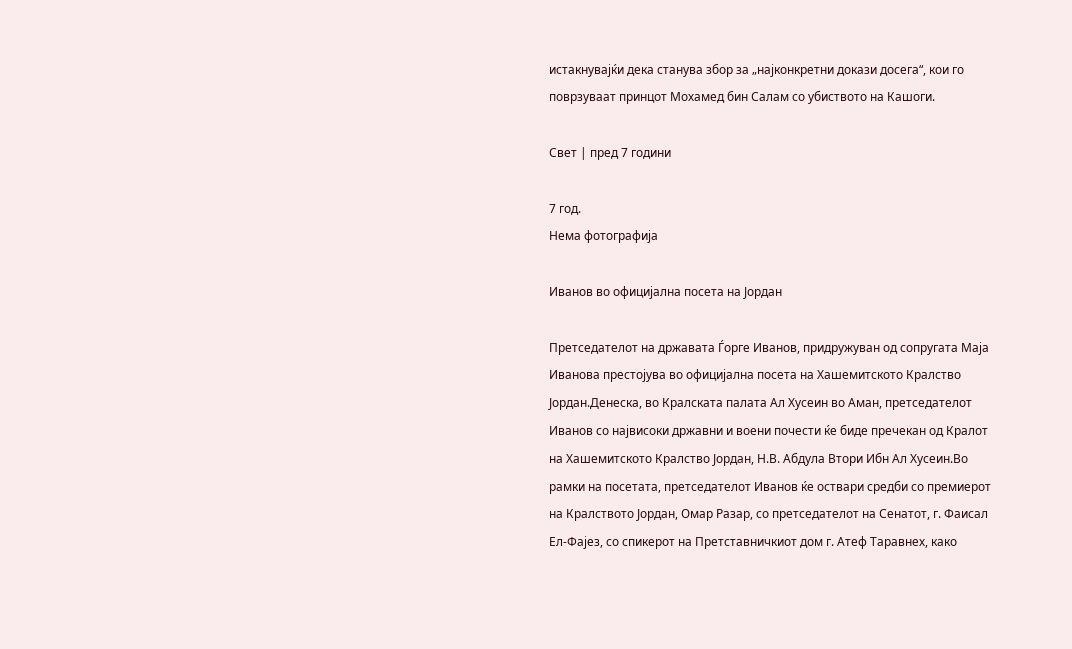истакнувајќи дека станува збор за „најконкретни докази досега“, кои го поврзуваат принцот Мохамед бин Салам со убиството на Кашоги.

Свет | пред 7 години

7 год.
Нема фотографија

Иванов во официјална посета на Јордан

Претседателот на државата Ѓорге Иванов, придружуван од сопругата Маја Иванова престојува во официјална посета на Хашемитското Кралство Јордан.Денеска, во Кралската палата Ал Хусеин во Аман, претседателот Иванов со највисоки државни и воени почести ќе биде пречекан од Кралот на Хашемитското Кралство Јордан, Н.В. Абдула Втори Ибн Ал Хусеин.Во рамки на посетата, претседателот Иванов ќе оствари средби со премиерот на Кралството Јордан, Омар Разар, со претседателот на Сенатот, г. Фаисал Ел-Фајез, со спикерот на Претставничкиот дом г. Атеф Таравнех, како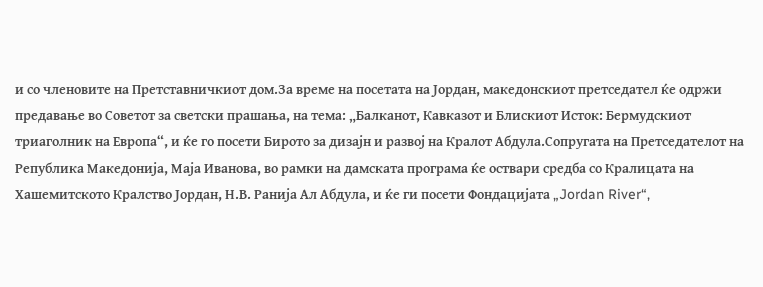и со членовите на Претставничкиот дом.За време на посетата на Јордан, македонскиот претседател ќе одржи предавање во Советот за светски прашања, на тема: „Балканот, Кавказот и Блискиот Исток: Бермудскиот триаголник на Европа“, и ќе го посети Бирото за дизајн и развој на Кралот Абдула.Сопругата на Претседателот на Република Македонија, Маја Иванова, во рамки на дамската програма ќе оствари средба со Кралицата на Хашемитското Кралство Јордан, Н.В. Ранија Ал Абдула, и ќе ги посети Фондацијата „Jordan River“,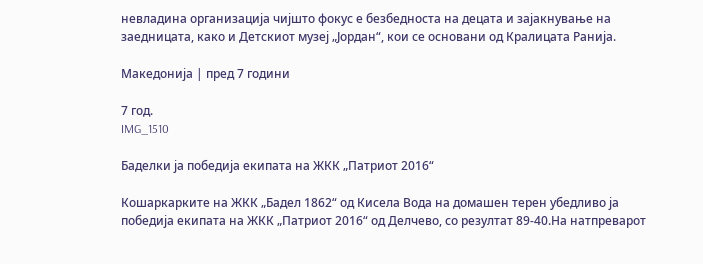невладина организација чијшто фокус е безбедноста на децата и зајакнување на заедницата, како и Детскиот музеј „Јордан“, кои се основани од Кралицата Ранија.

Македонија | пред 7 години

7 год.
IMG_1510

Баделки ја победија екипата на ЖКК „Патриот 2016“

Кошаркарките на ЖКК „Бадел 1862“ од Кисела Вода на домашен терен убедливо ја победија екипата на ЖКК „Патриот 2016“ од Делчево, со резултат 89-40.На натпреварот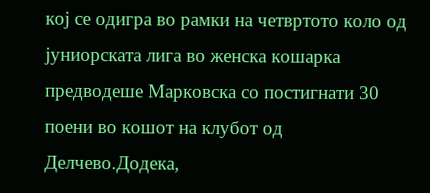кој се одигра во рамки на четвртото коло од јуниорската лига во женска кошарка предводеше Марковска со постигнати 30 поени во кошот на клубот од Делчево.Додека,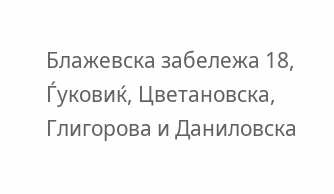Блажевска забележа 18, Ѓуковиќ, Цветановска, Глигорова и Даниловска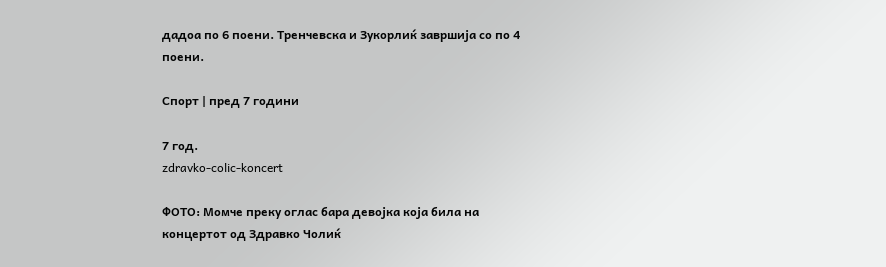дадоа по 6 поени. Тренчевска и Зукорлиќ завршија со по 4 поени.

Спорт | пред 7 години

7 год.
zdravko-colic-koncert

ФОТО: Момче преку оглас бара девојка која била на концертот од Здравко Чолиќ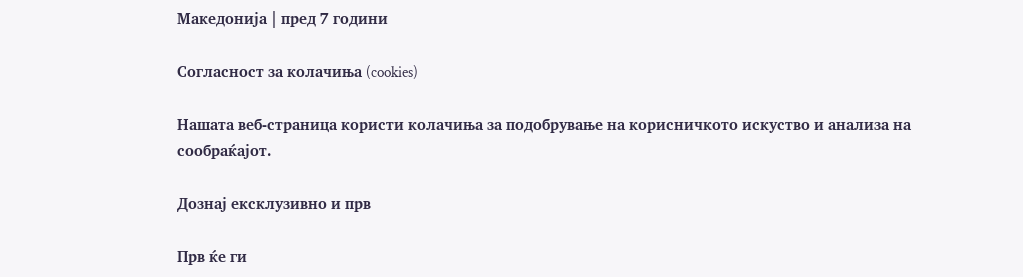Македонија | пред 7 години

Согласност за колачиња (cookies)

Нашата веб-страница користи колачиња за подобрување на корисничкото искуство и анализа на сообраќајот.

Дознај ексклузивно и прв

Прв ќе ги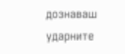дознаваш ударните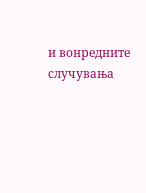и вонредните случувања